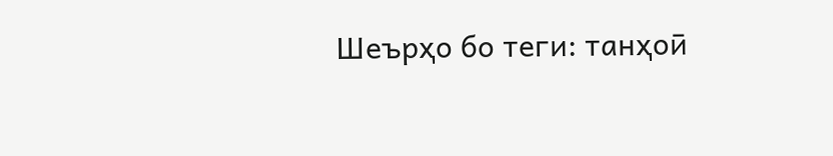Шеърҳо бо теги: танҳоӣ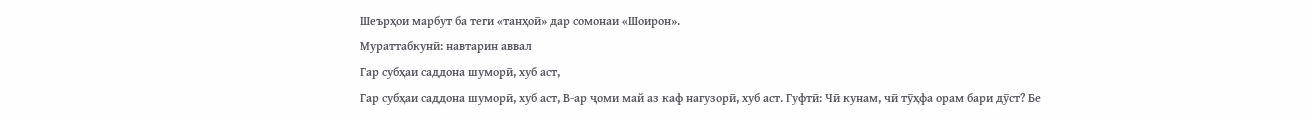Шеърҳои марбут ба теги «танҳоӣ» дар сомонаи «Шоирон».
Мураттабкунӣ: навтарин аввал
Гар субҳаи саддона шуморӣ, хуб аст,
Гар субҳаи саддона шуморӣ, хуб аст, В-ар ҷоми май аз каф нагузорӣ, хуб аст. Гуфтӣ: Чӣ кунам, чӣ тӯҳфа орам бари дӯст? Бе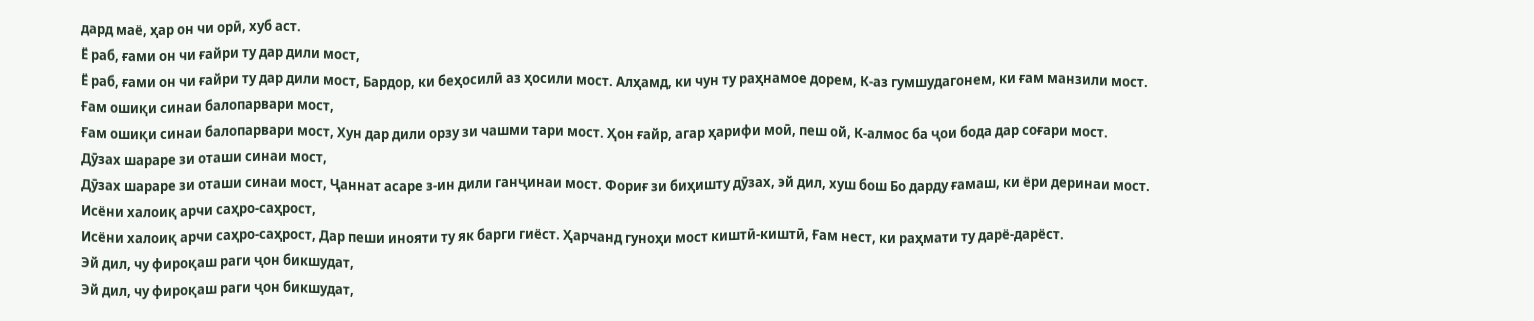дард маё, ҳар он чи орӣ, хуб аст.
Ё раб, ғами он чи ғайри ту дар дили мост,
Ё раб, ғами он чи ғайри ту дар дили мост, Бардор, ки беҳосилӣ аз ҳосили мост. Алҳамд, ки чун ту раҳнамое дорем, К-аз гумшудагонем, ки ғам манзили мост.
Ғам ошиқи синаи балопарвари мост,
Ғам ошиқи синаи балопарвари мост, Хун дар дили орзу зи чашми тари мост. Ҳон ғайр, агар ҳарифи моӣ, пеш ой, К-алмос ба ҷои бода дар соғари мост.
Дӯзах шараре зи оташи синаи мост,
Дӯзах шараре зи оташи синаи мост, Ҷаннат асаре з-ин дили ганҷинаи мост. Фориғ зи биҳишту дӯзах, эй дил, хуш бош Бо дарду ғамаш, ки ёри деринаи мост.
Исёни халоиқ арчи саҳро-саҳрост,
Исёни халоиқ арчи саҳро-саҳрост, Дар пеши инояти ту як барги гиёст. Ҳарчанд гуноҳи мост киштӣ-киштӣ, Ғам нест, ки раҳмати ту дарё-дарёст.
Эй дил, чу фироқаш раги ҷон бикшудат,
Эй дил, чу фироқаш раги ҷон бикшудат,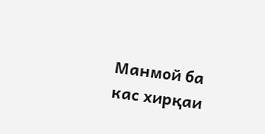Манмой ба кас хирқаи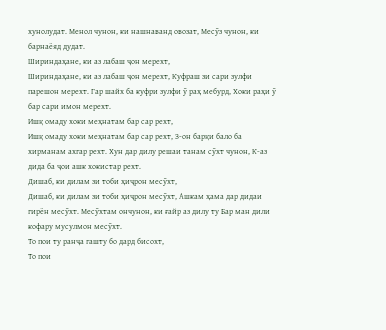хунолудат. Менол чунон, ки нашнаванд овозат, Месӯз чунон, ки барнаёяд дудат.
Шириндаҳане, ки аз лабаш ҷон мерехт,
Шириндаҳане, ки аз лабаш ҷон мерехт, Куфраш зи сари зулфи парешон мерехт. Гар шайх ба куфри зулфи ӯ раҳ мебурд, Хоки раҳи ӯ бар сари имон мерехт.
Ишқ омаду хоки меҳнатам бар сар рехт,
Ишқ омаду хоки меҳнатам бар сар рехт, З-он барқи бало ба хирманам ахгар рехт. Хун дар дилу решаи танам сӯхт чунон, К-аз дида ба ҷои ашк хокистар рехт.
Дишаб, ки дилам зи тоби ҳиҷрон месӯхт,
Дишаб, ки дилам зи тоби ҳиҷрон месӯхт, Ашкам ҳама дар дидаи гирён месӯхт. Месӯхтам ончунон, ки ғайр аз дилу ту Бар ман дили кофару мусулмон месӯхт.
То пои ту ранҷа гашту бо дард бисохт,
То пои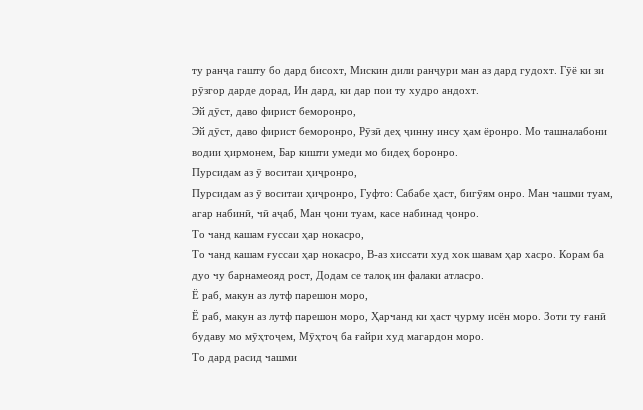ту ранҷа гашту бо дард бисохт, Мискин дили ранҷури ман аз дард гудохт. Гӯё ки зи рӯзгор дарде дорад, Ин дард, ки дар пои ту худро андохт.
Эй дӯст, даво фирист беморонро,
Эй дӯст, даво фирист беморонро, Рӯзӣ деҳ ҷинну инсу ҳам ёронро. Мо ташналабони водии ҳирмонем, Бар кишти умеди мо бидеҳ боронро.
Пурсидам аз ӯ воситаи ҳиҷронро,
Пурсидам аз ӯ воситаи ҳиҷронро, Гуфто: Сабабе ҳаст, бигӯям онро. Ман чашми туам, агар набинӣ, чӣ аҷаб, Ман ҷони туам, касе набинад ҷонро.
То чанд кашам ғуссаи ҳар нокасро,
То чанд кашам ғуссаи ҳар нокасро, В-аз хиссати худ хок шавам ҳар хасро. Корам ба дуо чу барнамеояд рост, Додам се талоқ ин фалаки атласро.
Ё раб, макун аз лутф парешон моро,
Ё раб, макун аз лутф парешон моро, Ҳарчанд ки ҳаст ҷурму исён моро. Зоти ту ғанӣ будаву мо мӯҳтоҷем, Мӯҳтоҷ ба ғайри худ магардон моро.
То дард расид чашми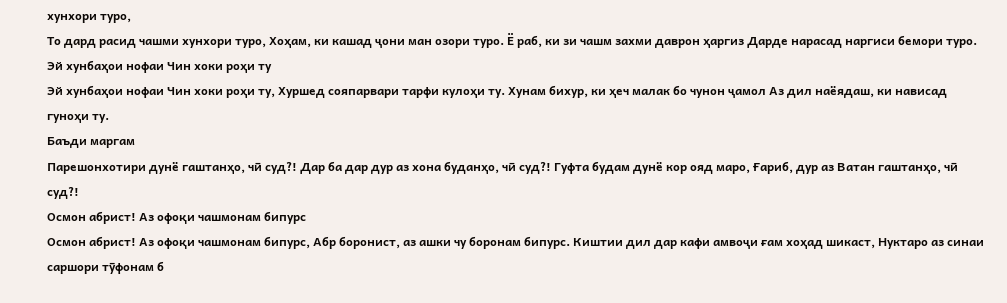хунхори туро,
То дард расид чашми хунхори туро, Хоҳам, ки кашад ҷони ман озори туро. Ё раб, ки зи чашм захми даврон ҳаргиз Дарде нарасад наргиси бемори туро.
Эй хунбаҳои нофаи Чин хоки роҳи ту
Эй хунбаҳои нофаи Чин хоки роҳи ту, Хуршед сояпарвари тарфи кулоҳи ту. Хунам бихур, ки ҳеч малак бо чунон ҷамол Аз дил наёядаш, ки нависад гуноҳи ту.
Баъди маргам
Парешонхотири дунё гаштанҳо, чӣ суд?! Дар ба дар дур аз хона буданҳо, чӣ суд?! Гуфта будам дунё кор ояд маро, Ғариб, дур аз Ватан гаштанҳо, чӣ суд?!
Осмон абрист! Аз офоқи чашмонам бипурс
Осмон абрист! Аз офоқи чашмонам бипурс, Абр боронист, аз ашки чу боронам бипурс. Киштии дил дар кафи амвоҷи ғам хоҳад шикаст, Нуктаро аз синаи саршори тӯфонам б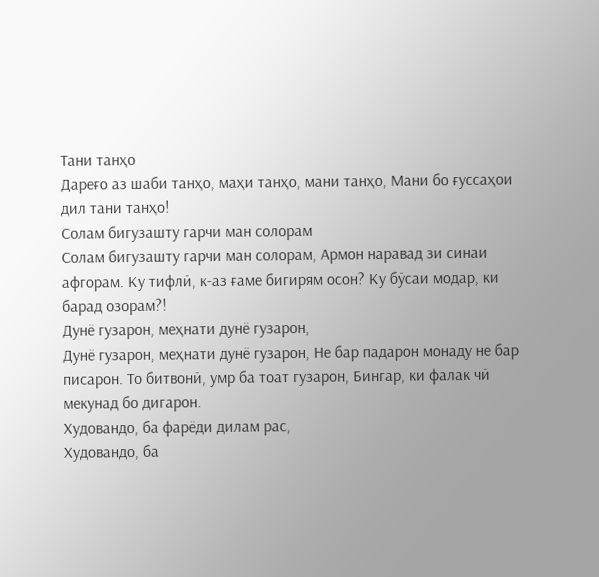Тани танҳо
Дареғо аз шаби танҳо, маҳи танҳо, мани танҳо, Мани бо ғуссаҳои дил тани танҳо!
Солам бигузашту гарчи ман солорам
Солам бигузашту гарчи ман солорам, Армон наравад зи синаи афгорам. Ку тифлӣ, к-аз ғаме бигирям осон? Ку бӯсаи модар, ки барад озорам?!
Дунё гузарон, меҳнати дунё гузарон,
Дунё гузарон, меҳнати дунё гузарон, Не бар падарон монаду не бар писарон. То битвонӣ, умр ба тоат гузарон, Бингар, ки фалак чӣ мекунад бо дигарон.
Худовандо, ба фарёди дилам рас,
Худовандо, ба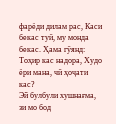фарёди дилам рас, Каси бекас туӣ, му монда бекас. Ҳама гӯянд: Тоҳир кас надора, Худо ёри мана, чӣ ҳоҷати кас?
Эй булбули хушнағма, зи мо бод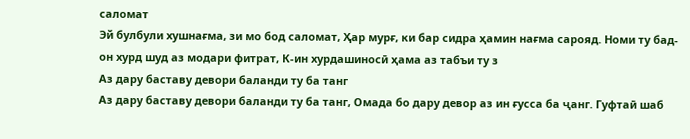саломат
Эй булбули хушнағма, зи мо бод саломат, Ҳар мурғ, ки бар сидра ҳамин нағма сарояд. Номи ту бад-он хурд шуд аз модари фитрат, К-ин хурдашиносӣ ҳама аз табъи ту з
Аз дару баставу девори баланди ту ба танг
Аз дару баставу девори баланди ту ба танг, Омада бо дару девор аз ин ғусса ба ҷанг. Гуфтаӣ шаб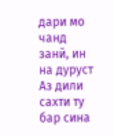дари мо чанд занӣ, ин на дуруст Аз дили сахти ту бар сина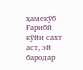ҳамекӯб
Ғарибӣ кӯйи сахт аст, эй бародар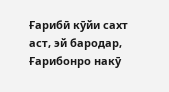Ғарибӣ кӯйи сахт аст, эй бародар, Ғарибонро накӯ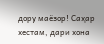дору маёзор! Саҳар хестам, дари хона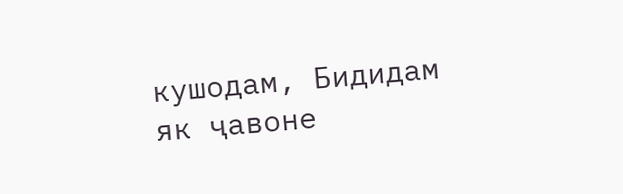кушодам, Бидидам як ҷавоне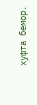хуфта бемор.